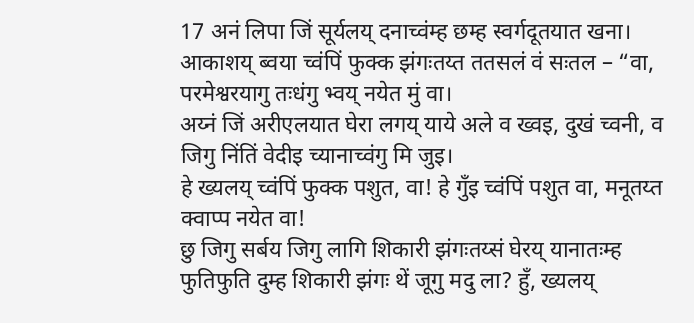17 अनं लिपा जिं सूर्यलय् दनाच्वंम्ह छम्ह स्वर्गदूतयात खना। आकाशय् ब्वया च्वंपिं फुक्क झंगःतय्त ततसलं वं सःतल – “वा, परमेश्वरयागु तःधंगु भ्वय् नयेत मुं वा।
अय्नं जिं अरीएलयात घेरा लगय् याये अले व ख्वइ, दुखं च्वनी, व जिगु निंतिं वेदीइ च्यानाच्वंगु मि जुइ।
हे ख्यलय् च्वंपिं फुक्क पशुत, वा! हे गुँइ च्वंपिं पशुत वा, मनूतय्त क्वाप्प नयेत वा!
छु जिगु सर्बय जिगु लागि शिकारी झंगःतय्सं घेरय् यानातःम्ह फुतिफुति दुम्ह शिकारी झंगः थें जूगु मदु ला? हुँ, ख्यलय्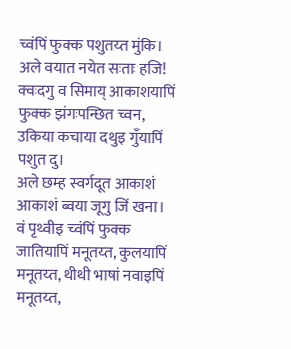च्वंपिं फुक्क पशुतय्त मुंकि। अले वयात नयेत सःताः हजि!
क्वःदगु व सिमाय् आकाशयापिं फुक्क झंगःपन्छित च्वन, उकिया कचाया दथुइ गुँयापिं पशुत दु।
अले छम्ह स्वर्गदूत आकाशं आकाशं ब्वया जूगु जिं खना। वं पृथ्वीइ च्वंपिं फुक्क जातियापिं मनूतय्त, कुलयापिं मनूतय्त, थीथी भाषां नवाइपिं मनूतय्त,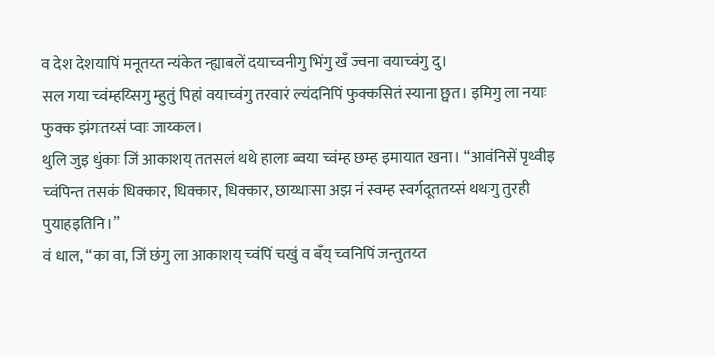व देश देशयापिं मनूतय्त न्यंकेत न्ह्याबलें दयाच्वनीगु भिंगु खँ ज्वना वयाच्वंगु दु।
सल गया च्वंम्हय्सिगु म्हुतुं पिहां वयाच्वंगु तरवारं ल्यंदनिपिं फुक्कसितं स्याना छ्वत। इमिगु ला नयाः फुक्क झंगःतय्सं प्वाः जाय्कल।
थुलि जुइ धुंकाः जिं आकाशय् ततसलं थथे हालाः ब्वया च्वंम्ह छम्ह इमायात खना। “आवंनिसें पृथ्वीइ च्वंपिन्त तसकं धिक्कार, धिक्कार, धिक्कार, छाय्धाःसा अझ नं स्वम्ह स्वर्गदूततय्सं थथःगु तुरही पुयाहइतिनि।”
वं धाल, “का वा, जिं छंगु ला आकाशय् च्वंपिं चखुं व बँय् च्वनिपिं जन्तुतय्त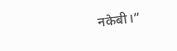नकेबी।”